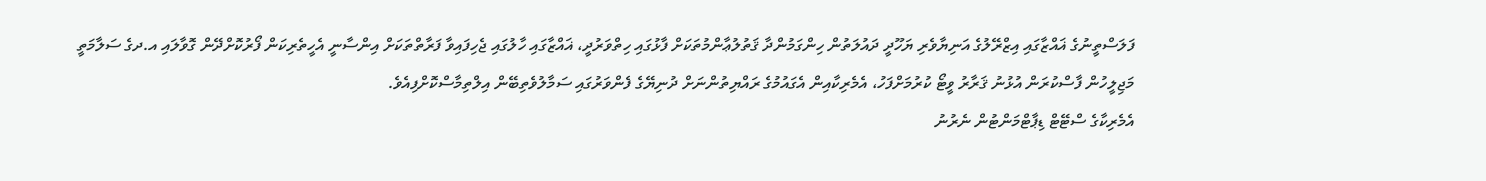ފަލަސްތީނުގެ ޣައްޒާގައި އިޒްރޭލުގެ އަނިޔާވެރި ޔަހޫދީ ދައުލަތުން ހިންގަމުންދާ ޤަތުލުޢާންމުތަކަށް ފާޅުގައި ހިތްވަރުދީ، ޣައްޒާގައި ހާލުގައި ޖެހިފައިވާ ފަރާތްތަކަށް އިންސާނީ އެހީތެރިކަން ފޯރުކޮށްދޭން ގޮވާލައި އ.ދގެ ސަލާމަތީ މަޖިލީހުން ފާސްކުރަން އުޅުނު ޤަރާރު ވީޓޯ ކުރުމަށްފަހު، އެމެރިކާއިން އެގައުމުގެ ރައްޔިތުންނަށް ދުނިޔޭގެ ފެންވަރުގައި ސަމާލުވެތިބޭން އިލްތިމާސްކޮށްފިއެވެ.
އެމެރިކާގެ ސްޓޭޓް ޑިޕާޓްމަންޓުން ނެރުނު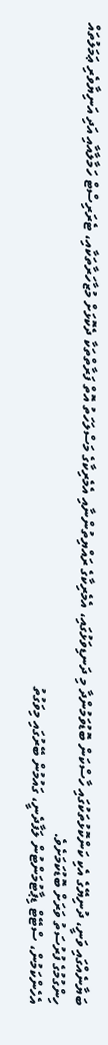ބަޔާނެއްގައި ވަނީ، ދުނިޔޭގެ އެކި ކަންކޮޅުތަކުގައި ހާސްކަން ބޮޑުވަމުންދާ މި ދަނޑިވަޅުގައި، އެމެރިކާގެ ރައްޔިތުންނާއި އެމެރިކާގެ މަސްލަހަތު އޮތް ފަރާތްތަކާ ދެކޮޅަށް މުޒާހަރާތަކާއި، ޓެރަރިސްޓް ހަމާލާއާއި އަދި އަނިޔާވެރި ޢަމަލުތައް ހިންގުމުގެ ފުރުސަތު ވަރަށް ބޮޑުކަމަށެވެ.
އެހެންކަމުން، ސްޓޭޓް ޑިޕާޓުމަންޓުން ލަފާދެނީ، ގައުމުން ބޭރުގައި މިވަގުތު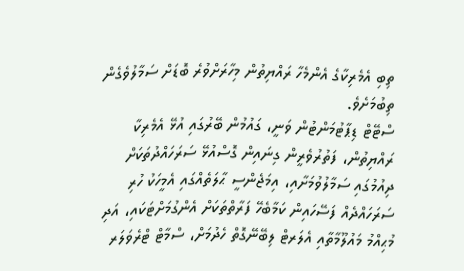ތިބި އެމެރިކާގެ އެންމެހާ ރައްޔިތުން މިހާރަށްވުރެ ބޮޑަށް ސަމާލުވެގެން ތިބުމަށެވެ.
ސްޓޭޓް ޑިޕާޓުމަންޓުން ވަނީ، ގައުމުން ބޭރުގައި އުޅޭ އެމެރިކާ ރައްޔިތުން، ފަތުރުވެރީން ގިނައިން ގޮސްއުޅޭ ސަރަހައްދުތަކަށް ދިއުމުގައި ސަމާލުވުމަށާއި، އިމަޖެންސީ ޙާލަތެއްގައި އެމީހަކު ހުރި ސަރަހައްދެއް ފަސޭހައިން ކަމާބެހޭ ފަރާތްތަކަށް އެންގުމަށްޓަކައި، އަދި މުޙިއްމު މައުލޫމާތާއި އެލަރޓް ލިބޭނޭގޮތް ހެދުމަށް، ސްމާޓް ޓްރެވަލަރ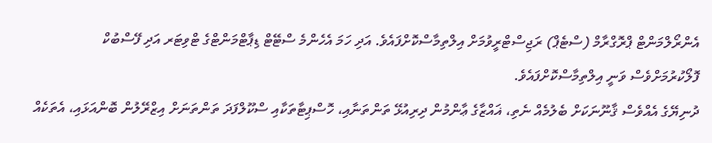އެންރޯލްމަންޓް ޕްރޮގްރާމް (ސްޓެޕް) ރަޖިސްޓްރީވުމަށް އިލްތިމާސްކޮށްފައެވެ. އަދި ހަމަ އެހެންމެ ސްޓޭޓް ޑިޕާޓްމަންޓްގެ ޓްވިޓަރ އަދި ފޭސްބުކް ފޮލޯކުރުމަށްވެސް ވަނީ އިލްތިމާސްކޮށްފައެވެ.
ދުނިޔޭގެ އެއްވެސް ޤާނޫނަކަށް ބެލުމެއް ނެތި، ޣައްޒާގެ ޢާންމުން ދިރިއުޅޭ ތަންތަނާއި، ހޮސްޕިޓާތަކާއި ސްކޫލްފަދަ ތަންތަނަށް އިޒްރޭލުން ބޮންއަޅައި، އެތަކެއް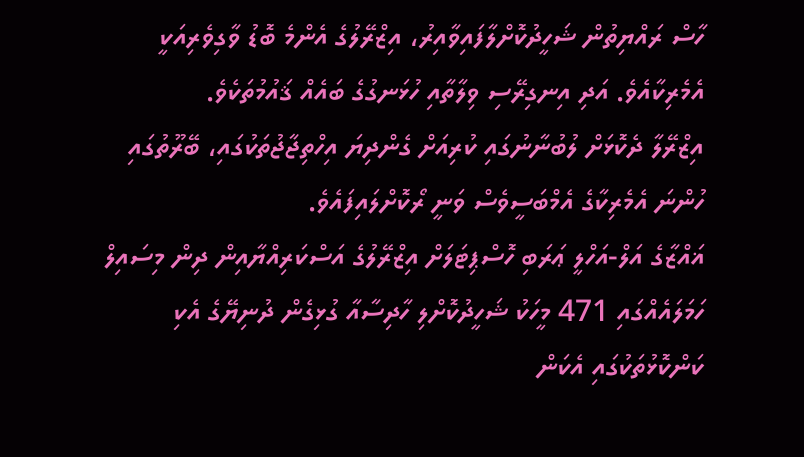ހާސް ރައްޔިތުން ޝަހީދުކޮށްލާފައިވާއިރު، އިޒްރޭލުގެ އެންމެ ބޮޑު ވާގިވެރިއަކީ އެމެރިކާއެވެ. އަދި އިނގިރޭސި ވިލާތާއި ހުޅަނގުގެ ބައެއް ޤައުމުތަކެވެ.
އިޒްރޭލާ ދެކޮޅަށް ލުބުނާނުގައި ކުރިއަށް ގެންދިޔަ އިހްތިޖާޖުތަކުގައި، ބޭރޫތުގައި ހުންނަ އެމެރިކާގެ އެމްބަސީވެސް ވަނީ ރޯކޮށްލައިފައެވެ.
ޣައްޒާގެ އަލް-އަހްލީ ޢަރަބި ހޮސްޕިޓަލަށް އިޒްރޭލުގެ އަސްކަރިއްޔާއިން ދިން މިސައިލް ހަމަލައެއްގައި 471 މީހަކު ޝަހީދުކޮށްލި ހާދިސާއާ ގުޅިގެން ދުނިޔޭގެ އެކި ކަންކޮޅުތަކުގައި އެކަން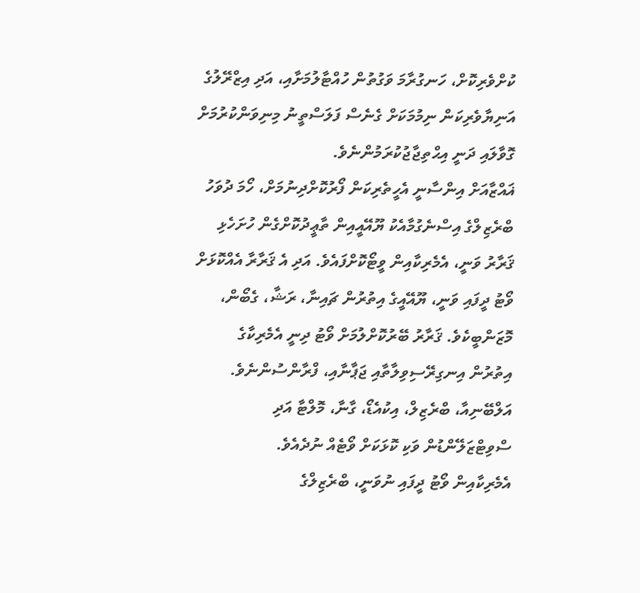ކުށްވެރިކޮށް، ހަނގުރާމަ ވަގުތުން ހުއްޓާލުމަށާއި، އަދި އިޒްރޭލުގެ އަނިޔާވެރިކަން ނިމުމަކަށް ގެނެސް ފަލަސްތީނު މިނިވަންކުރުމަށް ގޮވާލައި ދަނީ އިޙްތިޖާޖުކުރަމުންނެވެ.
ޣައްޒާއަށް އިންސާނީ އެހީތެރިކަން ފޯރުކޮށްދިނުމަށް، ހޯމަ ދުވަހު ބްރެޒިލްގެ އިސްނެގުމާއެކު ޔޫއޭއީއިން ތާޢީދުކޮށްގެން ހުށަހެޅި ޤަރާރު ވަނީ، އެމެރިކާއިން ވީޓޯކޮށްފައެވެ. އަދި އެ ޤަރާރާ އެއްކޮޅަށް ވޯޓު ދީފައި ވަނީ، ޔޫއޭއީގެ އިތުރުން ޗައިނާ، ރަޝާ، ގެބޯން، މޮޒަންބީކެވެ. ޤަރާރު ބޭރުކޮށްލުމަށް ވޯޓު ދިނީ އެމެރިކާގެ އިތުރުން އިނގިރޭސިވިލާތާއި ޖަޕާނާއި، ފްރާންސުންނެވެ. އަލްބޭނިއާ، ބްރެޒިލް، އިކުއެޑޯ، ގާނާ، މޮލްޓާ އަދި ސްވިޓްޒަލޭންޑުން ވަކި ކޮޅަކަށް ވޯޓެއް ނުދެއެވެ.
އެމެރިކާއިން ވޯޓު ދީފައި ނުވަނީ، ބްރެޒިލްގެ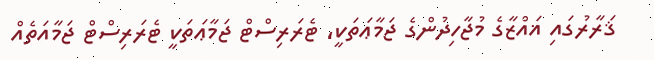ޤަރާރުގައި ޣައްޒާގެ މުޖާހިދުންގެ ޖަމާޢަތަކީ، ޓެރަރިސްޓް ޖަމާޢަތަކީ ޓެރަރިސްޓް ޖަމާއަތެއް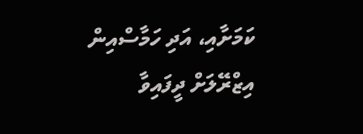ކަމަށާއި، އަދި ހަމާސްއިން އިޒްރޭލަށް ދީފައިވާ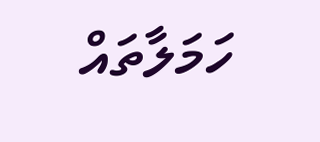ހަމަލާތައް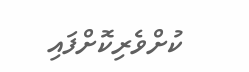ކުށްވެރިކޮށްފައި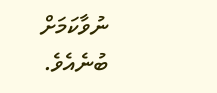ނުވާކަމަށް ބުނެއެވެ.